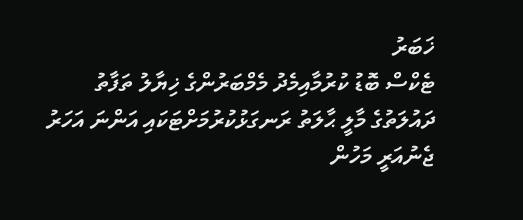ޚަބަރު
ޓެކްސް ބޮޑު ކުރުމާއިމެދު މެމްބަރުންގެ ޚިޔާލު ތަފާތު
ދައުލަތުގެ މާލީ ޙާލަތު ރަނގަޅުކުރުމަށްޓަކައި އަންނަ އަހަރު ޖެނުއަރީ މަހުން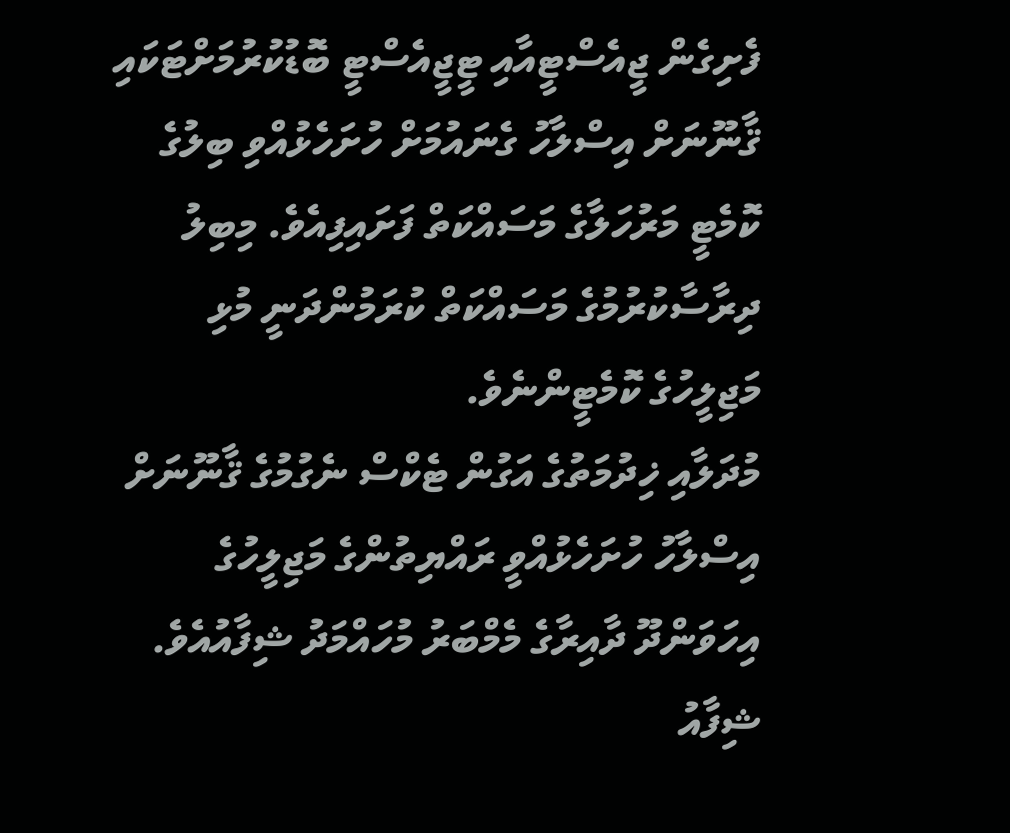ފެށިގެން ޖީއެސްޓީއާއި ޓީޖީއެސްޓީ ބޮޑުކުރުމަށްޓަކައި ޤާނޫނަށް އިސްލާހު ގެނައުމަށް ހުށަހެޅުއްވި ބިލުގެ ކޮމެޓީ މަރުހަލާގެ މަސައްކަތް ފަށައިފިއެވެ. މިބިލު ދިރާސާކުރުމުގެ މަސައްކަތް ކުރަމުންދަނީ މުޅި މަޖިލީހުގެ ކޮމެޓީންނެވެ.
މުދަލާއި ޚިދުމަތުގެ އަގުން ޓެކްސް ނެގުމުގެ ޤާނޫނަށް އިސްލާހު ހުށަހެޅުއްވީ ރައްޔިތުންގެ މަޖިލީހުގެ އިހަވަންދޫ ދާއިރާގެ މެމްބަރު މުހައްމަދު ޝިފާއުއެވެ. ޝިފާއު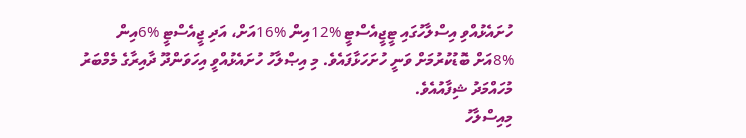ހުށައެޅުއްވި އިސްލާހުގައި ޓީޖީއެސްޓީ %12އިން %16އަށް، އަދި ޖީއެސްޓީ %6އިން %8އަށް ބޮޑުކުރުމަށް ވަނީ ހުށަހަޅާފައެވެ. މި އިޞްލާހު ހުށައެޅުއްވީ އިހަވަންދޫ ދާއިރާގެ މެމްބަރު މުހައްމަދު ޝިފާއުއެވެ.
މިއިސްލާހު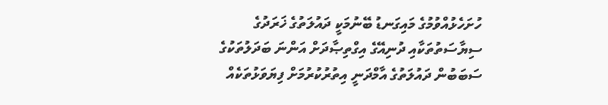ހުށަހެޅުއްވުމުގެ މައިގަނޑު ބޭނުމަކީ ދައުލަތުގެ ޚަރަދުގެ ސިޔާސަތުތަކާއި ދުނިއޭގެ އިގްތިޞާދަށް އަންނަ ބަދަލުތަކުގެ ސަބަބުން ދައުލަތުގެ އާމްދަނީ އިތުރުކުރުމަށް ފިޔަވަޅުތަކެއް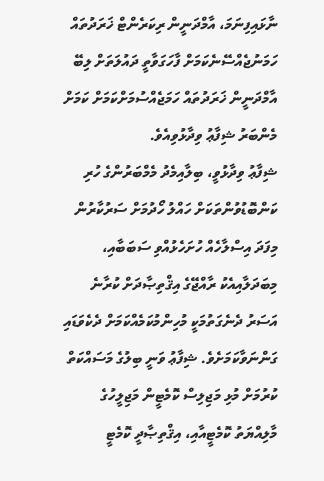ނާޅައިފިނަމަ، އާމްދަނީން ރިކަރެންޓް ޚަރަދުތައް ހަމަނުޖެއްސޭނެކަމަށް ފާހަގަވާތީ ދައުލަތަށް ލިބޭ އާމްދަނީން ޚަރަދުތައް ހަމަޖެއްސުމަށްކަމަށް ކަމަށް މެންބަރު ޝިފާޢު ވިދާޅުވިއެވެ.
ޝިފާޢު ވިދާޅުވީ، ބިލާއިމެދު މެމްބަރުންގެ ހުރި ކަންބޮޑުވުންތަކަށް ހައްލު ހޯދުމަށް ސަރުކާރުން މިފަދަ އިސްލާހެއް ހުށަހެޅުއްވި ސަބަބާއި، މިބަދަލާއިއެކު ރާއްޖޭގެ އިޤްތިޞާދަށް ކުރާނެ އަސަރު ދެނެގަތުމަކީ މުހިންމުކަމެއްކަމަށް ދެކެވަޑައި ގަންނަވާކަމަށެވެ. ޝިފާޢު ވަނީ ބިލުގެ މަސައްކަތް ކުރުމަށް މުޅި މަޖިލިސް ކޮމެޓީން މަޖިލީހުގެ މާލިއްޔަތު ކޮމެޓީއާއި، އިޤްތިޞާދީ ކޮމެޓީ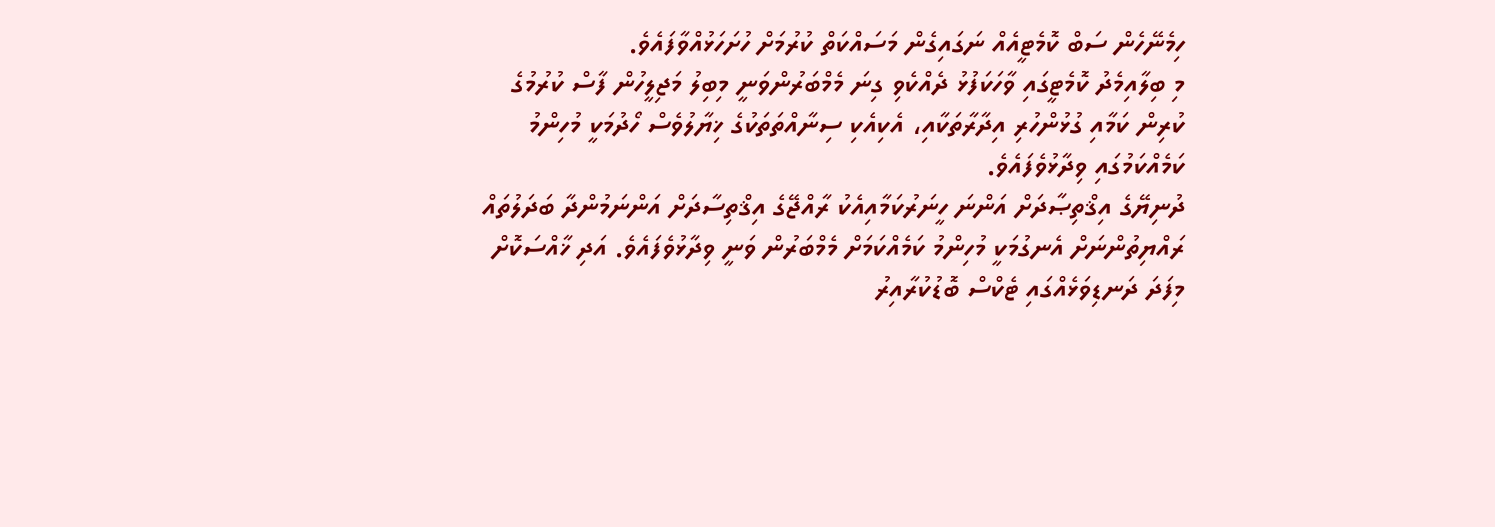ހިމެނޭހެން ސަބް ކޮމެޓީއެއް ނަގައިގެން މަސައްކަތް ކުރުމަށް ހުށަހަޅުއްވާފައެވެ.
މި ބިލާއިމެދު ކޮމެޓީގައި ވާހަކަފުޅު ދެއްކެވި ގިނަ މެމްބަރުންވަނީ މިބިލު މަޖިލީހުން ފާސް ކުރުމުގެ ކުރިން ކަމާއި ގުޅުންހުރި އިދާރާތަކާއި، އެކިއެކި ސިނާއްތަތަކުގެ ޚިޔާލުވެސް ހޯދުމަކީ މުހިންމު ކަމެއްކަމުގައި ވިދާޅުވެފައެވެ.
ދުނިޔޭގެ އިޤްތިޞާދަށް އަންނަ ހީނަރުކަމާއިއެކު ރާއްޖޭގެ އިޤްތިސާދަށް އަންނަމުންދާ ބަދަލުތައް ރައްޔިތުންނަށް އެނގުމަކީ މުހިންމު ކަމެއްކަމަށް މެމްބަރުން ވަނީ ވިދާޅުވެފައެވެ. އަދި ޚާއްސަކޮށް މިފަދަ ދަނޑިވަޅެއްގައި ޓެކްސް ބޮޑުކުރާއިރު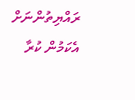ރައްޔިތުންނަށް އެކަމުން ކުރާ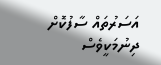އަސަރުތައް ސާފުކޮށް ދިނުމަކީވެސް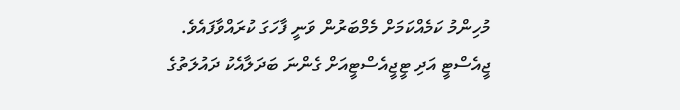މުހިންމު ކަމެއްކަމަށް މެމްބަރުން ވަނީ ފާހަގަ ކުރައްވާފައެވެ.
ޖީއެސްޓީ އަދި ޓީޖީއެސްޓީއަށް ގެންނަ ބަދަލާއެކު ދައުލަތުގެ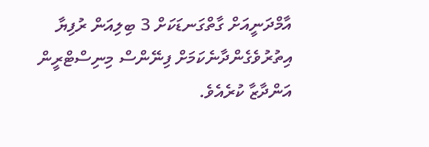އާމްދަނީއަށް ގާތްގަނޑަކަށް 3 ބިލިއަން ރުފިޔާ އިތުރުވެގެންދާނެކަމަށް ފިނޭންސް މިނިސްޓްރީން އަންދާޒާ ކުރެއެވެ.